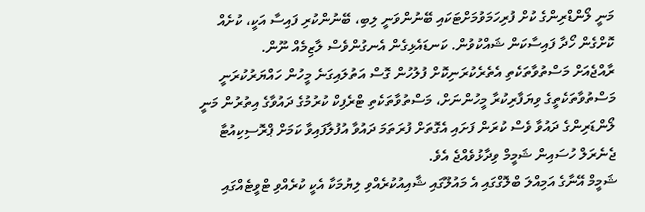މަނީ ލޯންޑްރިންގެ ކުށް ފުރިހަމަވުމަށްޓަކައި ބޭނުންވަނީ ލިބި، ބޭނުންކުރި ފައިސާ އަކީ، ކުށެއް ކޮށްގެން ހޯދާ ފައިސާކަން ޝައްކުވުން. ކަނޑައެޅިގެން އެނގުންވެސް ލާޒިމެއް ނޫން.
ރާއްޖެއަށް މަސްތުވާތަކެތި އެތެރެކުރަނިކޮށް ފުލުހުން ގޮސް އަތުލައިގަނެ މީހުން ހައްޔަރުކުރަނީ
މަސްތުވާތަކެތީގެ ވިޔަފާރިކުރާ މީހުންނަށް، މަސްތުވާތަކެތި ޓްރެފިކް ކުރުމުގެ ދައުވާގެ އިތުރުން މަނީ ލޯންޑަރިންގެ ދައުވާ ވެސް ކުރަން ފަށައި އެގޮތަށް ފުރަތަމަ ދައުވާ އުފުލާފައިވާ ކަމަށް ޕްރޮސިކިއުޓާ ޖެނެރަލް ހުސައިން ޝަމީމް ވިދާޅުވެއްޖެ އެވެ.
ޝަމީމް އޭނާގެ އަމިއްލަ ބްލޮގްގައި އެ މައުލޫގައި ޝާއިއުކުރެއްވި ލިޔުމަކާ އެކީ ކުރެއްވި ޓްވީޓެއްގައި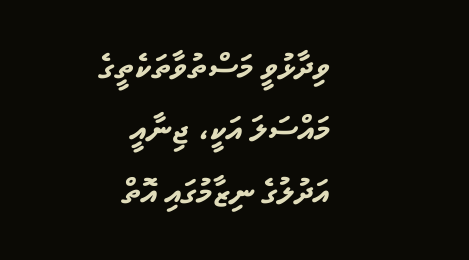ވިދާޅުވީ މަސްތުވާތަކެތީގެ މައްސަލަ އަކީ، ޖިނާއީ އަދުލުގެ ނިޒާމުގައި އޮތް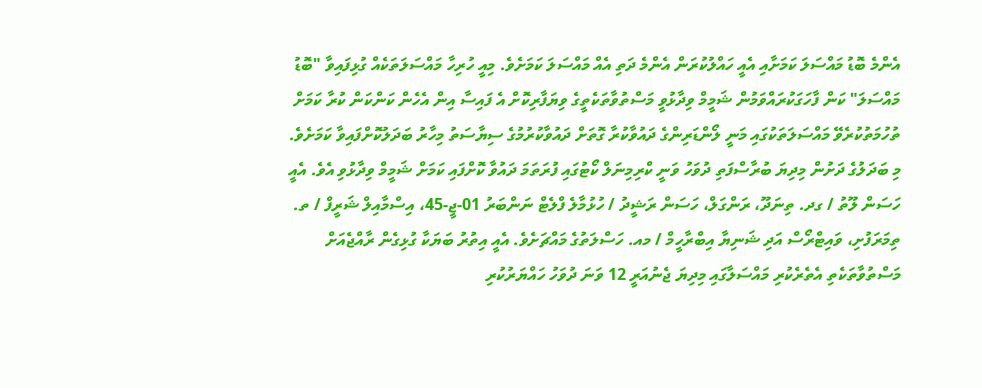އެންމެ ބޮޑު މައްސަލަ ކަމަށާއި އެއީ ހައްލުކުރަން އެންމެ ދަތި އެއް މައްސަލަ ކަމަށެވެ. މިއީ ހުރިހާ މައްސަލަތަކެއް ގުޅިފައިވާ "ބޮޑު މައްސަލަ" ކަން ފާހަގަކުރައްވަމުން ޝަމީމް ވިދާޅުވީ މަސްތުވާތަކެތީގެ ވިޔަފާރިކޮށް އެ ފައިސާ އިން އެހެން ކަންކަން ކުރާ ކަމަށް ތުހުމަތުކުރެވޭ މައްސަލަތަކުގައި މަނީ ލޯންޑަރިންގެ ދައުވާކުރާ ގޮތަށް ދައުވާކުރުމުގެ ސިޔާސަތު މިހާރު ބަދަލުކޮށްފައިވާ ކަމަށެވެ.
މި ބަދަލުގެ ދަށުން މިދިޔަ ބުރާސްފަތި ދުވަހު ވަނީ ކްރިމިނަލް ކޯޓުގައި ފުރަތަމަ ދައުވާ ކޮށްފައި ކަމަށް ޝަމީމް ވިދާޅުވި އެވެ. އެއީ ހަސަން ލޫތު / ގދ. ތިނަދޫ، ރަންގަލް، ހަސަން ރަޝީދު / ހުޅުމާލެ ފްލެޓް ނަންބަރު 01-ޖީ-45، އިސްމާއިލް ޝަރީފް / ތ. ތިމަރަފުށި، ވައިޓްރޯސް އަދި ޝަނިޔާ އިބްރާހީމް / މއ. ހަސްލަތުގެ މައްޗަށެވެ. އެއީ އިތުރު ބަޔަކާ ގުޅިގެން ރާއްޖެއަށް މަސްތުވާތަކެތި އެތެރެކުރި މައްސަލާގައި މިދިޔަ ޖެނުއަރީ 12 ވަނަ ދުވަހު ހައްޔަރުކުރި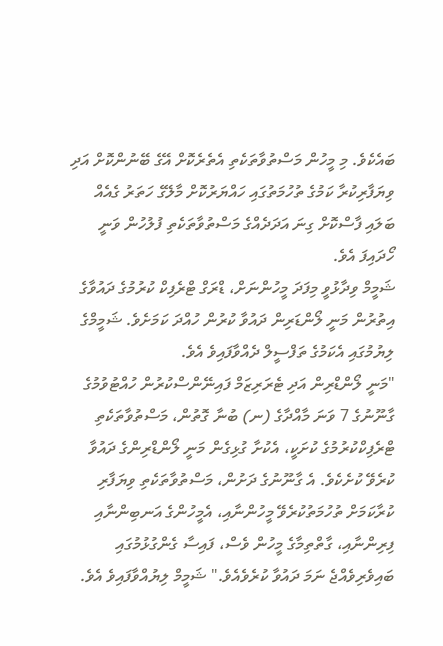ބައެކެވެ. މި މީހުން މަސްތުވާތަކެތި އެތެރެކޮށް އޭގެ ބޭނުންކޮށް އަދި ވިޔަފާރިކުރާ ކަމުގެ ތުހުމަތުގައި ހައްޔަރުކޮށް މާލޭގެ ހަތަރު ގެއެއް ބަލައި ފާސްކޮށް ގިނަ އަދަދެއްގެ މަސްތުވާތަކެތި ފުލުހުން ވަނީ ހޯދައިފަ އެވެ.
ޝަމީމް ވިދާޅުވީ މިފަދަ މީހުންނަށް، ޑްރަގް ޓްރެފިކް ކުރުމުގެ ދައުވާގެ އިތުރުން މަނީ ލޯންޑަރިން ދައުވާ ކުރުން ހުއްދަ ކަމަށެވެ. ޝަމީމްގެ ލިޔުމުގައި އެކަމުގެ ތަފްސީލް ދެއްވާފައިވެ އެވެ.
"މަނީ ލޯންޑްރިން އަދި ޓެރަރިޒަމް ފައިނޭންސްކުރުން ހުއްޓުވުމުގެ ގާނޫނުގެ 7 ވަނަ މާއްދާގެ (ނ) ބުނާ ގޮތުން، މަސްތުވާތަކެތި ޓްރެފިކްކުރުމުގެ ކުށަކީ، އެކުށާ ގުޅިގެން މަނީ ލޯންޑްރިންގެ ދައުވާ ކުރެވޭ ކުށެކެވެ. އެ ގާނޫނުގެ ދަށުން، މަސްތުވާތަކެތި ވިޔަފާރި ކުރާކަމަށް ތުހުމަތުކުރެވޭ މީހުންނާއި، އެމީހުންގެ އަނބިންނާއި ފިރިންނާއި، ގާތްތިމާގެ މީހުން ވެސް، ފައިސާ ގެންގުޅުމުގައި ބައިވެރިވެއްޖެ ނަމަ ދައުވާ ކުރެވެއެވެ." ޝަމީމް ލިޔުއްވާފައިވެ އެވެ.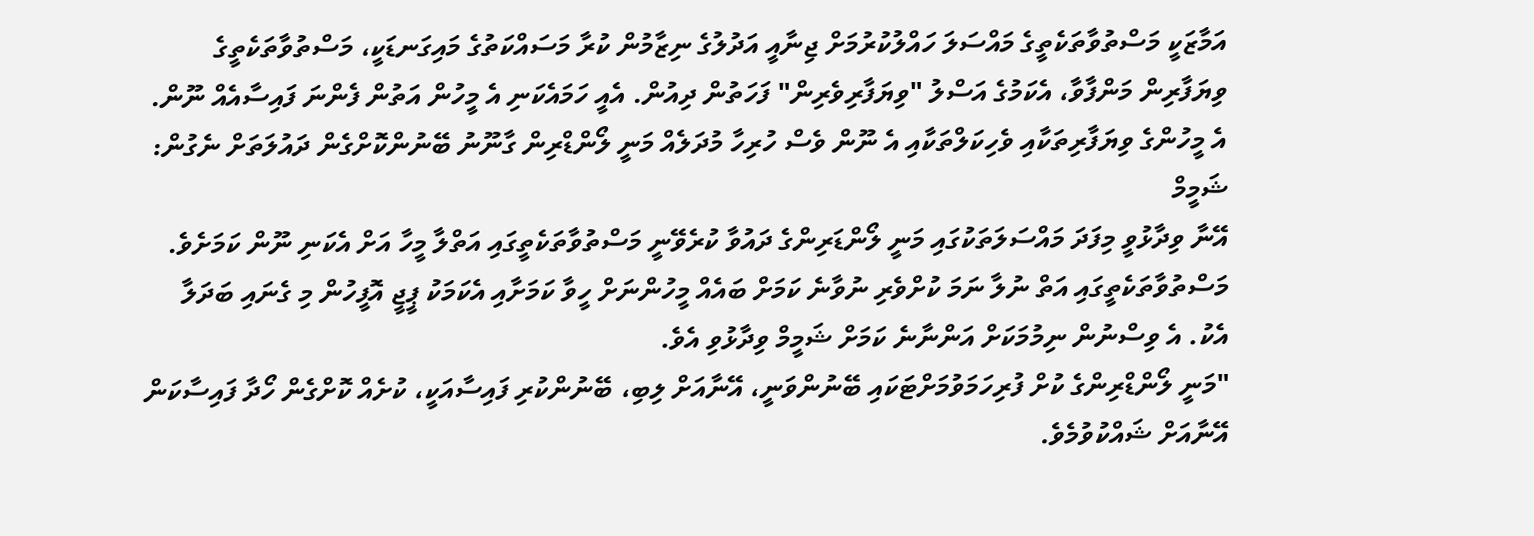އަމާޒަކީ މަސްތުވާތަކެތީގެ މައްސަލަ ހައްލުކުރުމަށް ޖިނާއީ އަދުލުގެ ނިޒާމުން ކުރާ މަސައްކަތުގެ މައިގަނޑަކީ، މަސްތުވާތަކެތީގެ ވިޔަފާރިން މަންފާވާ، އެކަމުގެ އަސްލު "ވިޔަފާރިވެރިން" ފަހަތުން ދިއުން. އެއީ ހަމައެކަނި އެ މީހުން އަތުން ފެންނަ ފައިސާއެއް ނޫން. އެ މީހުންގެ ވިޔަފާރިތަކާއި ވެހިކަލްތަކާއި އެ ނޫން ވެސް ހުރިހާ މުދަލެއް މަނީ ލޯންޑްރިން ގާނޫނު ބޭނުންކޮށްގެން ދައުލަތަށް ނެގުން: ޝަމީމް
އޭނާ ވިދާޅުވީ މިފަދަ މައްސަލަތަކުގައި މަނީ ލޯންޑަރިންގެ ދައުވާ ކުރެވޭނީ މަސްތުވާތަކެތީގައި އަތްލާ މީހާ އަށް އެކަނި ނޫން ކަމަށެވެ.
މަސްތުވާތަކެތީގައި އަތް ނުލާ ނަމަ ކުށްވެރި ނުވާނެ ކަމަށް ބައެއް މީހުންނަށް ހީވާ ކަމަށާއި އެކަމަކު ޕީޖީ އޮފީހުން މި ގެނައި ބަދަލާ އެކު. އެ ވިސްނުން ނިމުމަކަށް އަންނާނެ ކަމަށް ޝަމީމް ވިދާޅުވި އެވެ.
"މަނީ ލޯންޑްރިންގެ ކުށް ފުރިހަމަވުމަށްޓަކައި ބޭނުންވަނީ، އޭނާއަށް ލިބި، ބޭނުންކުރި ފައިސާއަކީ، ކުށެއް ކޮށްގެން ހޯދާ ފައިސާކަން އޭނާއަށް ޝައްކުވުމެވެ.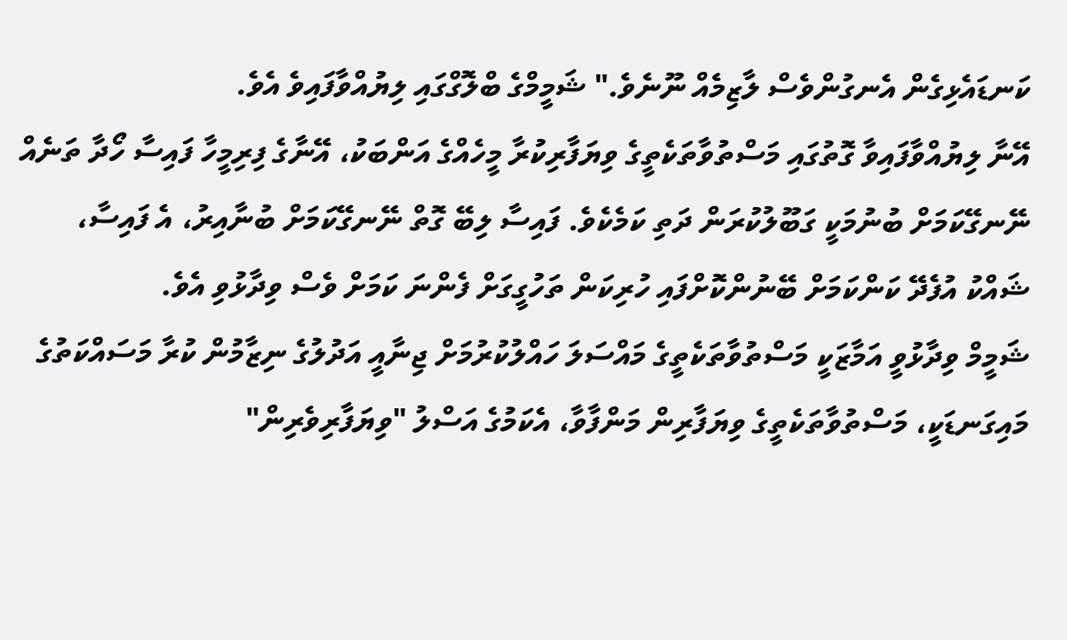ކަނޑައެޅިގެން އެނގުންވެސް ލާޒިމެއް ނޫނެވެ." ޝަމީމްގެ ބްލޮގްގައި ލިޔުއްވާފައިވެ އެވެ.
އޭނާ ލިޔުއްވާފައިވާ ގޮތުގައި މަސްތުވާތަކެތީގެ ވިޔަފާރިކުރާ މީހެއްގެ އަންބަކު، އޭނާގެ ފިރިމީހާ ފައިސާ ހޯދާ ތަނެއް ނޭނގޭކަމަށް ބުނުމަކީ ގަބޫލުކުރަން ދަތި ކަމެކެވެ. ފައިސާ ލިބޭ ގޮތް ނޭނގޭކަމަށް ބުނާއިރު، އެ ފައިސާ، ޝައްކު އުފެދޭ ކަންކަމަށް ބޭނުންކޮށްފައި ހުރިކަން ތަހުގީގަށް ފެންނަ ކަމަށް ވެސް ވިދާޅުވި އެވެ.
ޝަމީމް ވިދާޅުވީ އަމާޒަކީ މަސްތުވާތަކެތީގެ މައްސަލަ ހައްލުކުރުމަށް ޖިނާއީ އަދުލުގެ ނިޒާމުން ކުރާ މަސައްކަތުގެ މައިގަނޑަކީ، މަސްތުވާތަކެތީގެ ވިޔަފާރިން މަންފާވާ، އެކަމުގެ އަސްލު "ވިޔަފާރިވެރިން"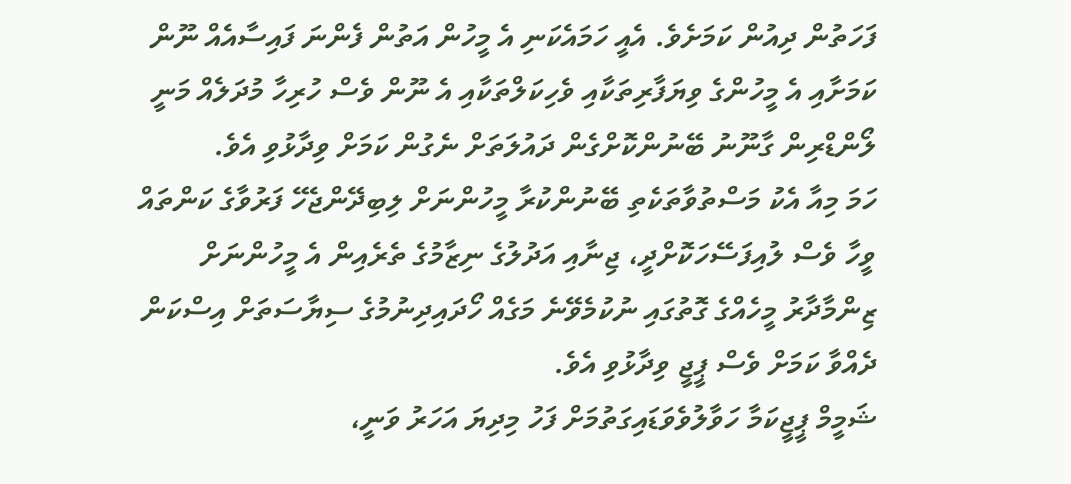ފަހަތުން ދިއުން ކަމަށެވެ. އެއީ ހަމައެކަނި އެ މީހުން އަތުން ފެންނަ ފައިސާއެއް ނޫން ކަމަށާއި އެ މީހުންގެ ވިޔަފާރިތަކާއި ވެހިކަލްތަކާއި އެ ނޫން ވެސް ހުރިހާ މުދަލެއް މަނީ ލޯންޑްރިން ގާނޫނު ބޭނުންކޮށްގެން ދައުލަތަށް ނެގުން ކަމަށް ވިދާޅުވި އެވެ.
ހަމަ މިއާ އެކު މަސްތުވާތަކެތި ބޭނުންކުރާ މީހުންނަށް ލިބިދޭންޖެހޭ ފަރުވާގެ ކަންތައް ވީހާ ވެސް ލުއިފަސޭހަކޮށްދީ، ޖިނާއި އަދުލުގެ ނިޒާމުގެ ތެރެއިން އެ މީހުންނަށް ޒިންމާދާރު މީހެއްގެ ގޮތުގައި ނުކުމެވޭނެ މަގެއް ހޯދައިދިނުމުގެ ސިޔާސަތަށް އިސްކަން ދެއްވާ ކަމަށް ވެސް ޕީޖީ ވިދާޅުވި އެވެ.
ޝަމީމް ޕީޖީކަމާ ހަވާލުވެވަޑައިގަތުމަށް ފަހު މިދިޔަ އަހަރު ވަނީ،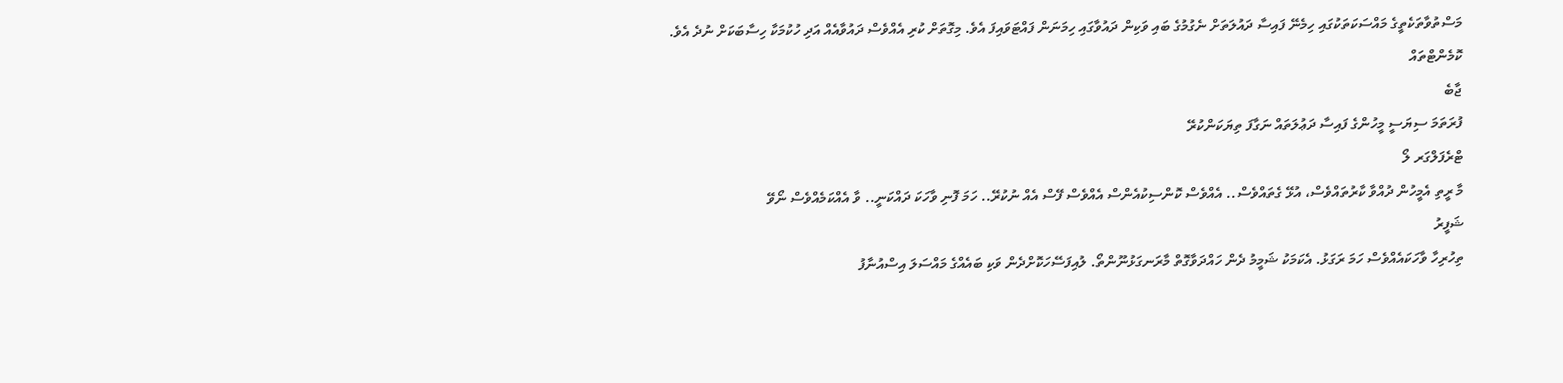މަސްތުވާތަކެތީގެ މައްސަކަތަކުގައި ހިމެނޭ ފައިސާ ދައުލަތަށް ނެގުމުގެ ބައި ވަކިން ދައުވާގައި ހިމަނަން ފައްޓަވައިފަ އެވެ. މިގޮތަށް ކުރި އެއްވެސް ދައުވާއެއް އަދި ހުކުމަކާ ހިސާބަކަށް ނުދެ އެވެ.
ކޮމެންޓްތައް
ޖާބެ
ފުރަތަމަ ސިޔަސީ މީހުންގެ ފައިސާ ދަޢުލަތައް ނަގާފަ ތިޔަކަންކުރޭ
ޓްރެފަލްގަރ ލޯ
މާ ރީތި އެމީހުން ދުއްވާ ކާރުތައްވެސް، އުޅޭ ގެތައްވެސް.. އެއްވެސް ކޮންސިކުއެންސް އެއްވެސް ފޭސް އެއް ނުކުރޭ.. ހަމަ ފޮނި ވާހަކަ ދައްކަނީ.. ވާ އެއްކަމެއްވެސް ނޯވޭ
ޝަފީރު
ތިހުރިހާ ވާހަކައެއްވެސް ހަމަ ރަގަޅު. އެކަމަކު ޝަމީމު ދެން ހައްދަވާގޮތް މާރަނގަޅުނޫންތޯ. ލުއިފަސޭހަކޮށްދެން ވަކި ބައެއްގެ މައްސަލަ އިސްއުނާފު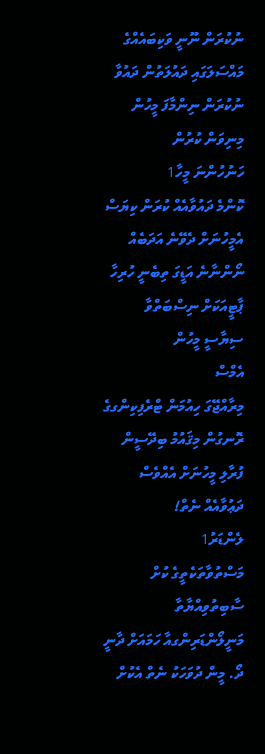ނުކުރަން ނޫނީ ވަކިބައެއްގެ މައްސަލަގައި ދައުލަތުން ދައުވާ ނުކުރަން ނިންމާފަ މީހުން މިނިވަން ކުރުން
ހަނުހުންނަ މީހާ1
ކޮންމެ ދައުވާއެއް ކުރަން ކިޔަސް އެމީހުނަށް ދެވޭނެ އަދަބެއް ނޯންނާނެ އަޑީގަ ތިބެނީ ހުރިހާ ޕާޓީއަކަށް ނިސްބަތްވާ ސިޔާސީ މީހުން
އެމްސް
މިރާއްޖޭގަ ހިއުމަން ޓްރެފިކިންގގެ ރޮނގުން މިޤައުމު ބިދޭސީން ފުރާލި މީހުނަށް އެއްވެސް ދަޢުވާއެއް ނެތް!
ލެންޑަރު1
މަސްތުވާތަކެތީގެ ކުށް ސާބިތުވިއްޔާތާ މަނީލޯންޑަރިންގއާ ހަމައަށް ދާނީ ދޯ. މީން ދުވަހަކު ނެތް އެކުށް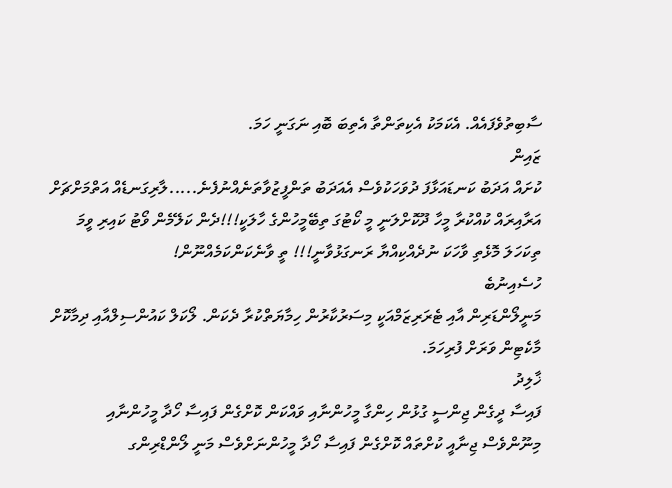ސާބިތުވެފައެއް. އެކަމަކު އެކިތަންތާ އެތިބަ ބޮއި ނަގަނީ ހަމަ.
ޒައިން
ކުށައް އަދަބު ކަނޑައަޅާފަ ދުވަހަކުވެސް އެއަދަބު ތަންފީޒުވާތަނެއްނުފެނެ.....ލާރިގަނޑެއް އަތްމަށްޗަށް އަރާއިރައް ކުއްކުރާ މީހާ ދޫކޮށްލަނީ މީ ކޯޓުގަ ތިބޭމީހުންގެ ހާލަކީ!!!ދެން ކަލޭމެން ވޯޓު ކައިރި ވީމަ ތިކަހަލަ މޮޅެތި ވާހަކަ ނުދެއްކިއްޔާ ރަނގަޅުވާނީ!!! ތީ ވާނެކަންކަމެއްނޫން!
ހުސެއިނުބެ
މަނީލޯންޑަރިން އާއި ޓެރަރިޒަމްއަކީ މިސަރުކާރުން ހިމާޔަތްކުރާ ދެކަން. ލޯކަލް ކައުންސިލްއާއި ދިމާކޮށް މާކެޓިން ވަރަށް ފުރިހަމަ.
ޚާލިދު
ފައިސާ ދީގެން ޖިންސީ ގުޅުން ހިންގާ މީހުންނާއި ވައްކަން ކޮށްގެން ފައިސާ ހޯދާ މީހުންނާއި މިނޫންވެސް ޖިނާއީ ކުށްތައް ކޮށްގެން ފައިސާ ހޯދާ މީހުންނަށްވެސް މަނީ ލޯންޑްރިންގ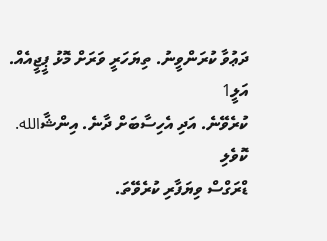ދަޢުވާ ކުރަންވީނު. ތިޔަހަރީ ވަރަށް މޮޅު ޕީޖީއެއް.
އަލީ1
ކުރެވޭނެ. އަދި އެހިސާބަށް ދާނެ. އިންޝާالله.
ކޮވެލި
ޑްރަގްސް ވިޔަފާރި ކުރެވޭތަ.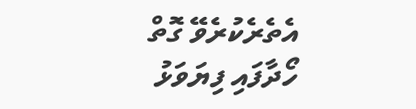އެތެރެކުރެވޭ ގޮތް ހޯދާފައި ފިޔަވަޅު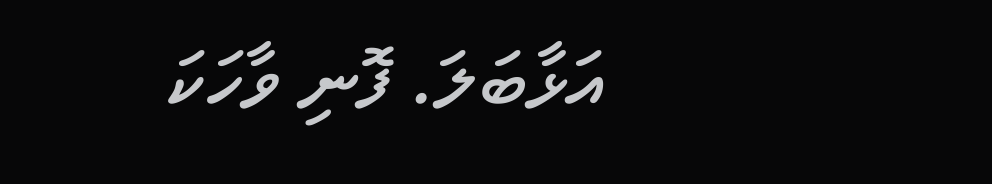އަޅާބަލަ. ފޮނި ވާހަކަ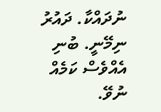ނުދައްކާ. ދައުރު ނިމޭނީ. ބުނި އެއްވެސް ކަމެއް ނުވޭ.